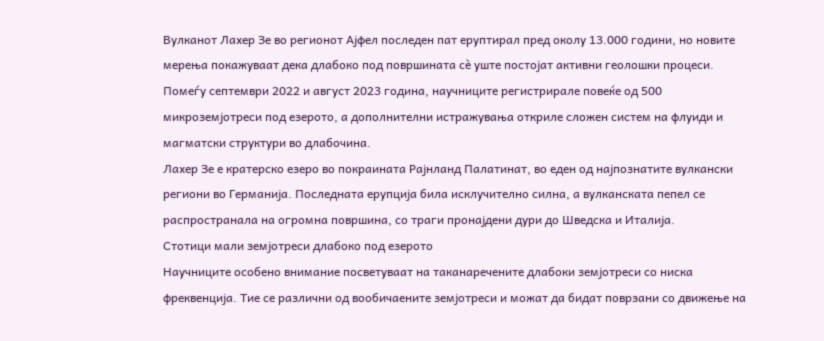Вулканот Лахер Зе во регионот Ајфел последен пат еруптирал пред околу 13.000 години, но новите мерења покажуваат дека длабоко под површината сè уште постојат активни геолошки процеси. Помеѓу септември 2022 и август 2023 година, научниците регистрирале повеќе од 500 микроземјотреси под езерото, а дополнителни истражувања откриле сложен систем на флуиди и магматски структури во длабочина.
Лахер Зе е кратерско езеро во покраината Рајнланд Палатинат, во еден од најпознатите вулкански региони во Германија. Последната ерупција била исклучително силна, а вулканската пепел се распространала на огромна површина, со траги пронајдени дури до Шведска и Италија.
Стотици мали земјотреси длабоко под езерото
Научниците особено внимание посветуваат на таканаречените длабоки земјотреси со ниска фреквенција. Тие се различни од вообичаените земјотреси и можат да бидат поврзани со движење на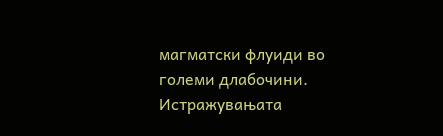магматски флуиди во големи длабочини.
Истражувањата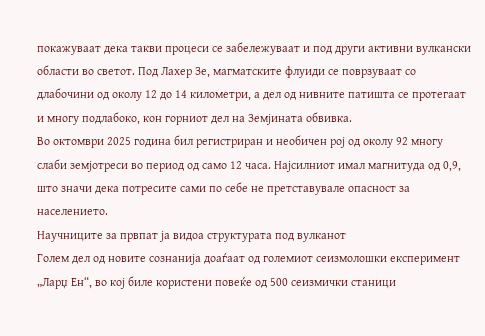покажуваат дека такви процеси се забележуваат и под други активни вулкански области во светот. Под Лахер Зе, магматските флуиди се поврзуваат со длабочини од околу 12 до 14 километри, а дел од нивните патишта се протегаат и многу подлабоко, кон горниот дел на Земјината обвивка.
Во октомври 2025 година бил регистриран и необичен рој од околу 92 многу слаби земјотреси во период од само 12 часа. Најсилниот имал магнитуда од 0,9, што значи дека потресите сами по себе не претставувале опасност за населението.
Научниците за првпат ја видоа структурата под вулканот
Голем дел од новите сознанија доаѓаат од големиот сеизмолошки експеримент „Ларџ Ен“, во кој биле користени повеќе од 500 сеизмички станици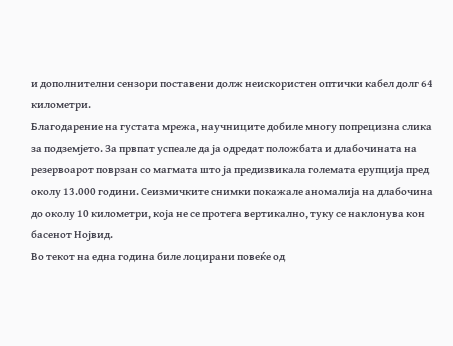и дополнителни сензори поставени долж неискористен оптички кабел долг 64 километри.
Благодарение на густата мрежа, научниците добиле многу попрецизна слика за подземјето. За првпат успеале да ја одредат положбата и длабочината на резервоарот поврзан со магмата што ја предизвикала големата ерупција пред околу 13.000 години. Сеизмичките снимки покажале аномалија на длабочина до околу 10 километри, која не се протега вертикално, туку се наклонува кон басенот Нојвид.
Во текот на една година биле лоцирани повеќе од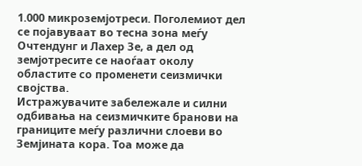1.000 микроземјотреси. Поголемиот дел се појавуваат во тесна зона меѓу Очтендунг и Лахер Зе, а дел од земјотресите се наоѓаат околу областите со променети сеизмички својства.
Истражувачите забележале и силни одбивања на сеизмичките бранови на границите меѓу различни слоеви во Земјината кора. Тоа може да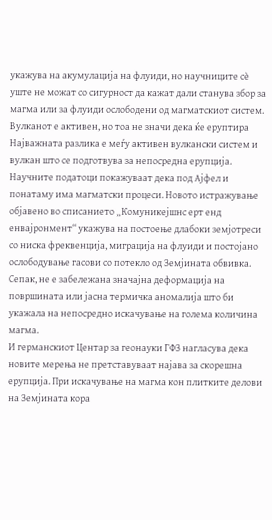укажува на акумулација на флуиди, но научниците сè уште не можат со сигурност да кажат дали станува збор за магма или за флуиди ослободени од магматскиот систем.
Вулканот е активен, но тоа не значи дека ќе еруптира
Најважната разлика е меѓу активен вулкански систем и вулкан што се подготвува за непосредна ерупција.
Научните податоци покажуваат дека под Ајфел и понатаму има магматски процеси. Новото истражување објавено во списанието „Комуникејшнс ерт енд енвајронмент“ укажува на постоење длабоки земјотреси со ниска фреквенција, миграција на флуиди и постојано ослободување гасови со потекло од Земјината обвивка. Сепак, не е забележана значајна деформација на површината или јасна термичка аномалија што би укажала на непосредно искачување на голема количина магма.
И германскиот Центар за геонауки ГФЗ нагласува дека новите мерења не претставуваат најава за скорешна ерупција. При искачување на магма кон плитките делови на Земјината кора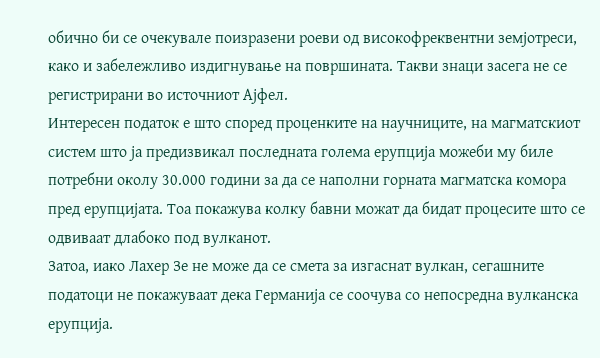обично би се очекувале поизразени роеви од високофреквентни земјотреси, како и забележливо издигнување на површината. Такви знаци засега не се регистрирани во источниот Ајфел.
Интересен податок е што според проценките на научниците, на магматскиот систем што ја предизвикал последната голема ерупција можеби му биле потребни околу 30.000 години за да се наполни горната магматска комора пред ерупцијата. Тоа покажува колку бавни можат да бидат процесите што се одвиваат длабоко под вулканот.
Затоа, иако Лахер Зе не може да се смета за изгаснат вулкан, сегашните податоци не покажуваат дека Германија се соочува со непосредна вулканска ерупција.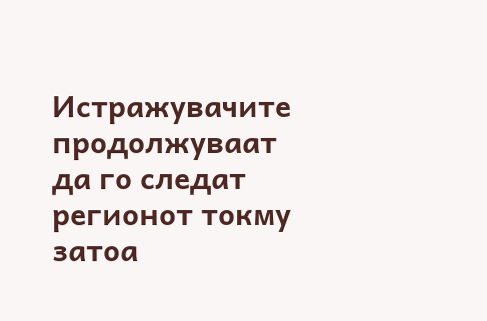Истражувачите продолжуваат да го следат регионот токму затоа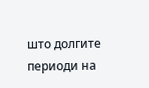што долгите периоди на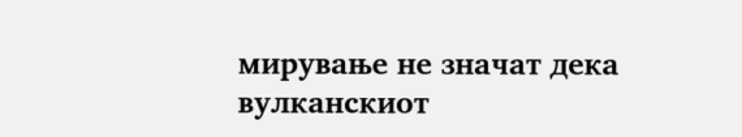мирување не значат дека вулканскиот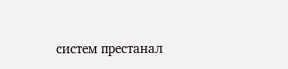систем престанал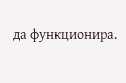да функционира.